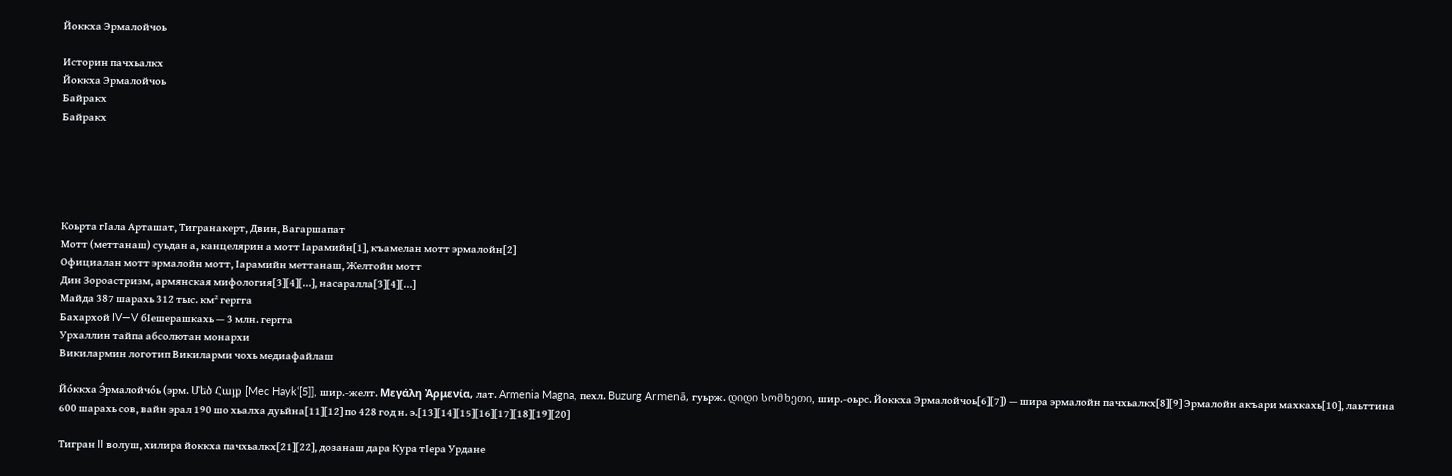Йоккха Эрмалойчоь

Историн пачхьалкх
Йоккха Эрмалойчоь
Байракх
Байракх





Коьрта гӀала Арташат, Тигранакерт, Двин, Вагаршапат
Мотт (меттанаш) суьдан а, канцелярин а мотт Ӏарамийн[1], къамелан мотт эрмалойн[2]
Официалан мотт эрмалойн мотт, Ӏарамийн меттанаш, Желтойн мотт
Дин Зороастризм, армянская мифология[3][4][…], насаралла[3][4][…]
Майда 387 шарахь 312 тыс. км² гергга
Бахархой IV—V бӀешерашкахь — 3 млн. гергга
Урхаллин тайпа абсолютан монархи
Викилармин логотип Викиларми чохь медиафайлаш

Йо́ккха Э́рмалойчо́ь (эрм. Մեծ Հայք [Mec Haykʿ[5]], шир.-желт. Μεγάλη Ἀρμενία, лат. Armenia Magna, пехл. Buzurg Armenā, гуьрж. დიდი სომხეთი, шир.-оьрс. Йоккха Эрмалойчоь[6][7]) — шира эрмалойн пачхьалкх[8][9] Эрмалойн акъари махкахь[10], лаьттина 600 шарахь сов, вайн эрал 190 шо хьалха дуьйна[11][12] по 428 год н. э.[13][14][15][16][17][18][19][20]

Тигран II волуш, хилира йоккха пачхьалкх[21][22], дозанаш дара Кура тӀера Урдане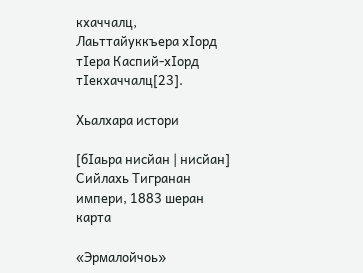кхаччалц, Лаьттайуккъера хӀорд тӀера Каспий-хӀорд тӀекхаччалц[23].

Хьалхара истори

[бӀаьра нисйан | нисйан]
Сийлахь Тигранан импери, 1883 шеран карта

«Эрмалойчоь»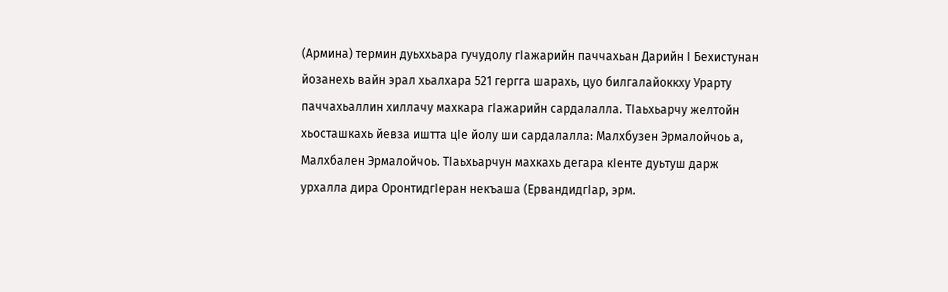(Армина) термин дуьххьара гучудолу гӀажарийн паччахьан Дарийн I Бехистунан йозанехь вайн эрал хьалхара 521 гергга шарахь, цуо билгалайоккху Урарту паччахьаллин хиллачу махкара гӀажарийн сардалалла. ТӀаьхьарчу желтойн хьосташкахь йевза иштта цӀе йолу ши сардалалла: Малхбузен Эрмалойчоь а, Малхбален Эрмалойчоь. ТӀаьхьарчун махкахь дегара кӀенте дуьтуш дарж урхалла дира ОронтидгӀеран некъаша (ЕрвандидгӀар, эрм.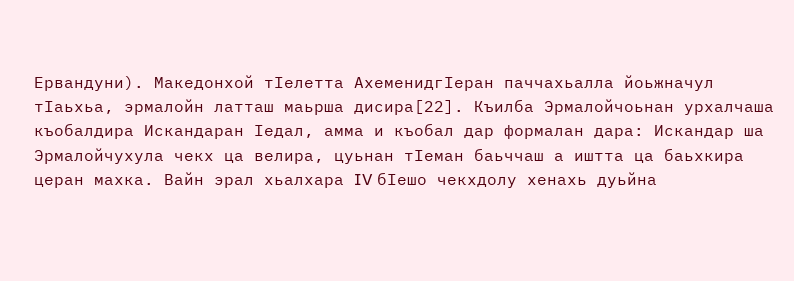Ервандуни). Македонхой тӀелетта АхеменидгӀеран паччахьалла йоьжначул тӀаьхьа, эрмалойн латташ маьрша дисира[22]. Къилба Эрмалойчоьнан урхалчаша къобалдира Искандаран Ӏедал, амма и къобал дар формалан дара: Искандар ша Эрмалойчухула чекх ца велира, цуьнан тӀеман баьччаш а иштта ца баьхкира церан махка. Вайн эрал хьалхара IV бӀешо чекхдолу хенахь дуьйна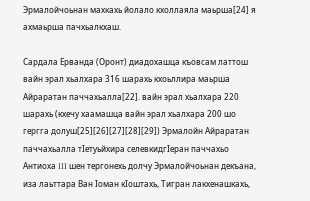Эрмалойчоьнан махкахь йолало кхоллаяла маьрша[24] я ахмаьрша пачхьалкхаш.

Сардала Ерванда (Оронт) диадохашца къовсам латтош вайн эрал хьалхара 316 шарахь кхоьллира маьрша Айраратан паччахьалла[22]. вайн эрал хьалхара 220 шарахь (кхечу хаамашца вайн эрал хьалхара 200 шо гергга долуш[25][26][27][28][29]) Эрмалойн Айраратан паччахьалла тӀетуьйхира селевкидгӀеран паччахьо Антиоха III шен тергонехь долчу Эрмалойчоьнан декъана, иза лаьттара Ван Ӏоман кӀоштахь, Тигран лакхенашкахь,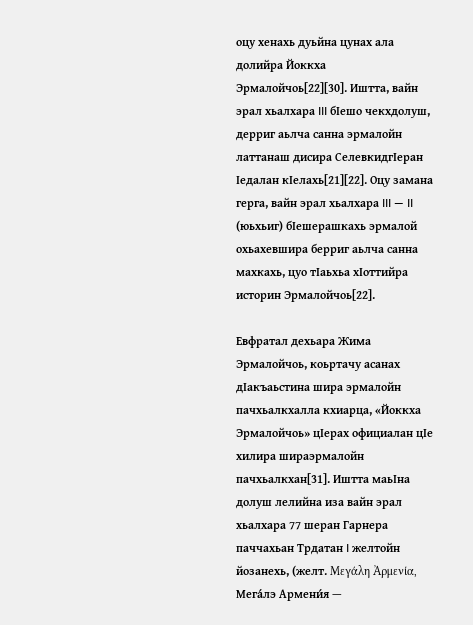оцу хенахь дуьйна цунах ала долийра Йоккха Эрмалойчоь[22][30]. Иштта, вайн эрал хьалхара III бӀешо чекхдолуш, дерриг аьлча санна эрмалойн латтанаш дисира СелевкидгӀеран Ӏедалан кӀелахь[21][22]. Оцу замана герга, вайн эрал хьалхара III — II (юьхьиг) бӀешерашкахь эрмалой охьахевшира берриг аьлча санна махкахь, цуо тӀаьхьа хӀоттийра историн Эрмалойчоь[22].

Евфратал дехьара Жима Эрмалойчоь, коьртачу асанах дӀакъаьстина шира эрмалойн пачхьалкхалла кхиарца, «Йоккха Эрмалойчоь» цӀерах официалан цӀе хилира шираэрмалойн пачхьалкхан[31]. Иштта маьӀна долуш лелийна иза вайн эрал хьалхара 77 шеран Гарнера паччахьан Трдатан I желтойн йозанехь, (желт. Μεγάλη Ἀρμενία, Мега́лэ Армени́я —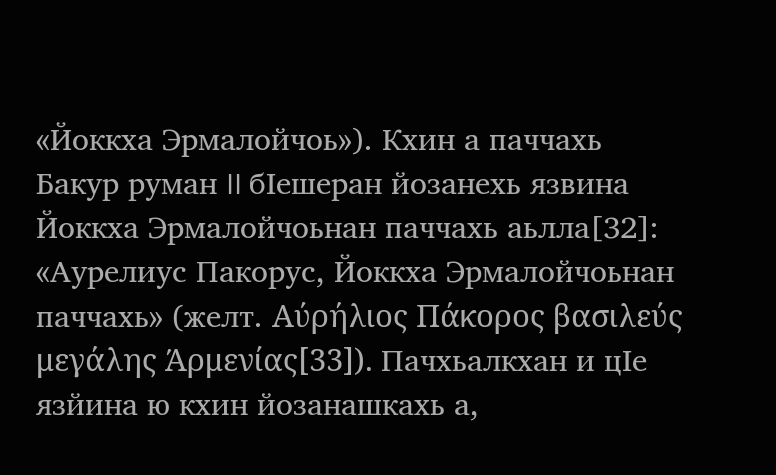«Йоккха Эрмалойчоь»). Кхин а паччахь Бакур руман II бӀешеран йозанехь язвина Йоккха Эрмалойчоьнан паччахь аьлла[32]: «Аурелиус Пакорус, Йоккха Эрмалойчоьнан паччахь» (желт. Αύρήλιος Πάκορος βασιλεύς μεγάλης Άρμενίας[33]). Пачхьалкхан и цӀе язйина ю кхин йозанашкахь а,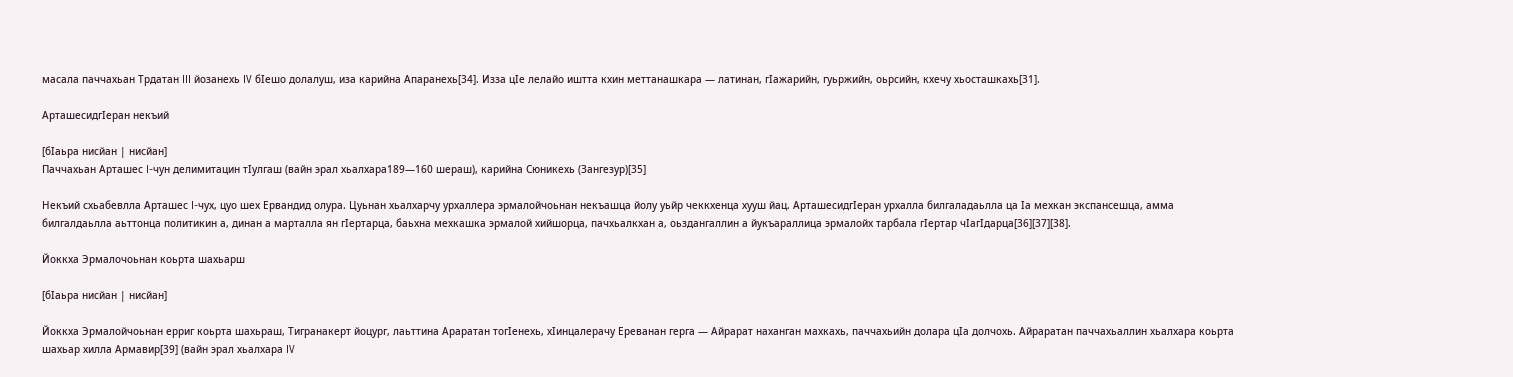масала паччахьан Трдатан III йозанехь IV бӀешо долалуш, иза карийна Апаранехь[34]. Изза цӀе лелайо иштта кхин меттанашкара — латинан, гӀажарийн, гуьржийн, оьрсийн, кхечу хьосташкахь[31].

АрташесидгӀеран некъий

[бӀаьра нисйан | нисйан]
Паччахьан Арташес I-чун делимитацин тӀулгаш (вайн эрал хьалхара189—160 шераш), карийна Сюникехь (Зангезур)[35]

Некъий схьабевлла Арташес I-чух, цуо шех Ервандид олура. Цуьнан хьалхарчу урхаллера эрмалойчоьнан некъашца йолу уьйр чеккхенца хууш йац. АрташесидгӀеран урхалла билгаладаьлла ца Ӏа мехкан экспансешца, амма билгалдаьлла аьттонца политикин а, динан а марталла ян гӀертарца, баьхна мехкашка эрмалой хийшорца, пачхьалкхан а, оьздангаллин а йукъараллица эрмалойх тарбала гӀертар чӀагӀдарца[36][37][38].

Йоккха Эрмалочоьнан коьрта шахьарш

[бӀаьра нисйан | нисйан]

Йоккха Эрмалойчоьнан ерриг коьрта шахьраш, Тигранакерт йоцург, лаьттина Араратан тогӀенехь, хӀинцалерачу Ереванан герга — Айрарат наханган махкахь, паччахьийн долара цӀа долчохь. Айраратан паччахьаллин хьалхара коьрта шахьар хилла Армавир[39] (вайн эрал хьалхара IV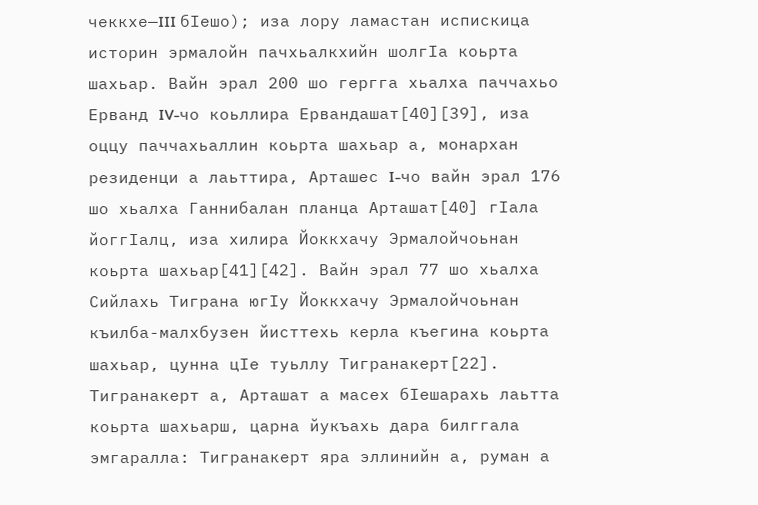чеккхе—III бӀешо); иза лору ламастан испискица историн эрмалойн пачхьалкхийн шолгӀа коьрта шахьар. Вайн эрал 200 шо гергга хьалха паччахьо Ерванд IV-чо коьллира Ервандашат[40][39], иза оццу паччахьаллин коьрта шахьар а, монархан резиденци а лаьттира, Арташес I-чо вайн эрал 176 шо хьалха Ганнибалан планца Арташат[40] гӀала йоггӀалц, иза хилира Йоккхачу Эрмалойчоьнан коьрта шахьар[41][42]. Вайн эрал 77 шо хьалха Сийлахь Тиграна югӀу Йоккхачу Эрмалойчоьнан къилба-малхбузен йисттехь керла къегина коьрта шахьар, цунна цӀе туьллу Тигранакерт[22]. Тигранакерт а, Арташат а масех бӀешарахь лаьтта коьрта шахьарш, царна йукъахь дара билггала эмгаралла: Тигранакерт яра эллинийн а, руман а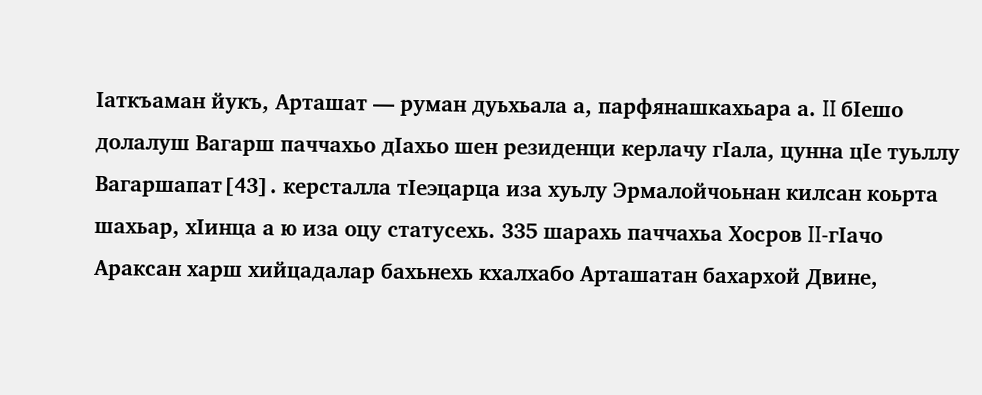Ӏаткъаман йукъ, Арташат — руман дуьхьала а, парфянашкахьара а. II бӀешо долалуш Вагарш паччахьо дӀахьо шен резиденци керлачу гӀала, цунна цӀе туьллу Вагаршапат[43]. керсталла тӀеэцарца иза хуьлу Эрмалойчоьнан килсан коьрта шахьар, хӀинца а ю иза оцу статусехь. 335 шарахь паччахьа Хосров II-гӀачо Араксан харш хийцадалар бахьнехь кхалхабо Арташатан бахархой Двине,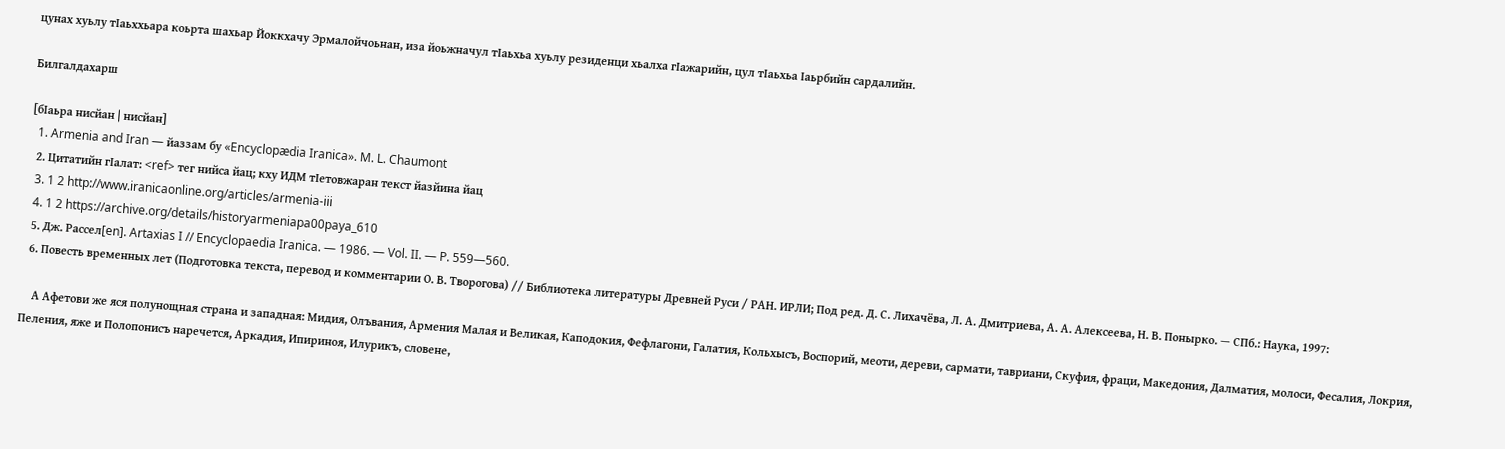цунах хуьлу тӀаьххьара коьрта шахьар Йоккхачу Эрмалойчоьнан, иза йоьжначул тӀаьхьа хуьлу резиденци хьалха гӀажарийн, цул тӀаьхьа Ӏаьрбийн сардалийн.

Билгалдахарш

[бӀаьра нисйан | нисйан]
  1. Armenia and Iran — йаззам бу «Encyclopædia Iranica». M. L. Chaumont
  2. Цитатийн гӀалат: <ref> тег нийса йац; кху ИДМ тIетовжаран текст йазйина йац
  3. 1 2 http://www.iranicaonline.org/articles/armenia-iii
  4. 1 2 https://archive.org/details/historyarmeniapa00paya_610
  5. Дж. Рассел[en]. Artaxias I // Encyclopaedia Iranica. — 1986. — Vol. II. — P. 559—560.
  6. Повесть временных лет (Подготовка текста, перевод и комментарии О. В. Творогова) // Библиотека литературы Древней Руси / РАН. ИРЛИ; Под ред. Д. С. Лихачёва, Л. А. Дмитриева, А. А. Алексеева, Н. В. Понырко. — СПб.: Наука, 1997:

    А Афетови же яся полунощная страна и западная: Мидия, Олъвания, Армения Малая и Великая, Каподокия, Фефлагони, Галатия, Кольхысъ, Воспорий, меоти, дереви, сармати, тавриани, Скуфия, фраци, Македония, Далматия, молоси, Фесалия, Локрия, Пеления, яже и Полопонисъ наречется, Аркадия, Ипириноя, Илурикъ, словене,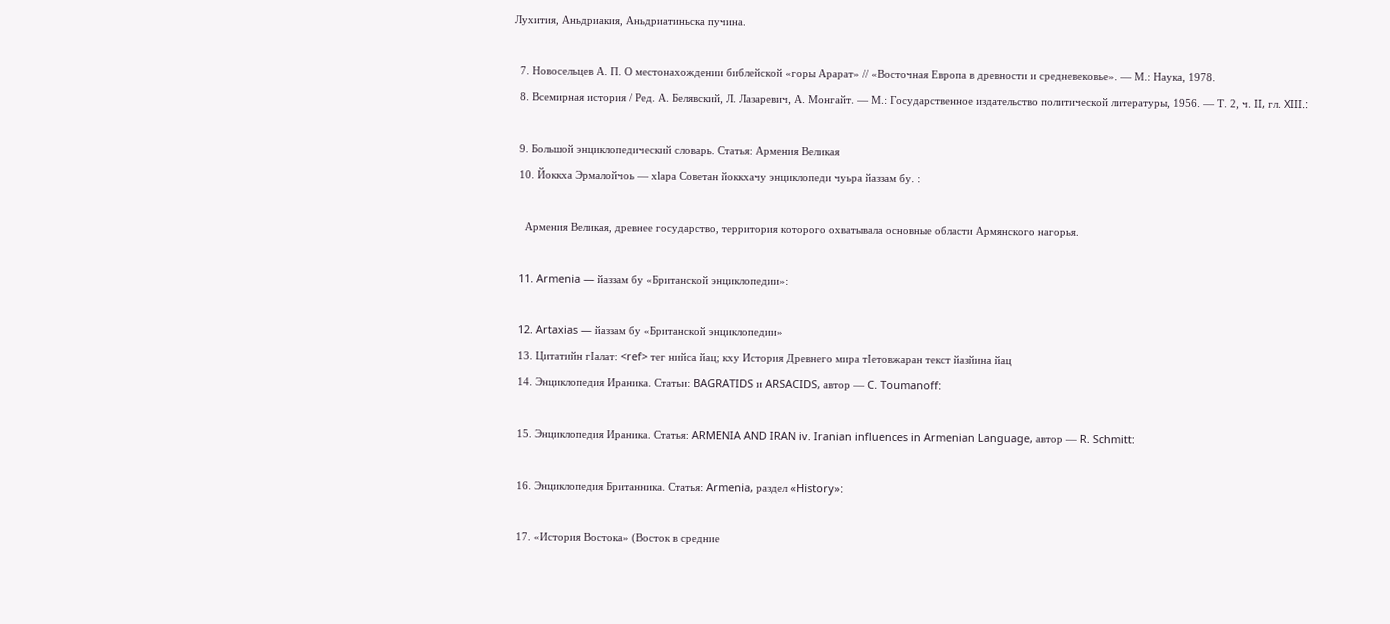Лухития, Аньдриакия, Аньдриатиньска пучина.

  7. Новосельцев А. П. О местонахождении библейской «горы Арарат» // «Восточная Европа в древности и средневековье». — М.: Наука, 1978.
  8. Всемирная история / Ред. А. Белявский, Л. Лазаревич, А. Монгайт. — М.: Государственное издательство политической литературы, 1956. — Т. 2, ч. II, гл. XIII.:

  9. Большой энциклопедический словарь. Статья: Армения Великая
  10. Йоккха Эрмалойчоь — хӏара Советан йоккхачу энциклопеди чуьра йаззам бу. :

    Армения Великая, древнее государство, территория которого охватывала основные области Армянского нагорья.

  11. Armenia — йаззам бу «Британской энциклопедии»:

  12. Artaxias — йаззам бу «Британской энциклопедии»
  13. Цитатийн гӀалат: <ref> тег нийса йац; кху История Древнего мира тIетовжаран текст йазйина йац
  14. Энциклопедия Ираника. Статьи: BAGRATIDS и ARSACIDS, автор — C. Toumanoff:

  15. Энциклопедия Ираника. Статья: ARMENIA AND IRAN iv. Iranian influences in Armenian Language, автор — R. Schmitt:

  16. Энциклопедия Британника. Статья: Armenia, раздел «History»:

  17. «История Востока» (Восток в средние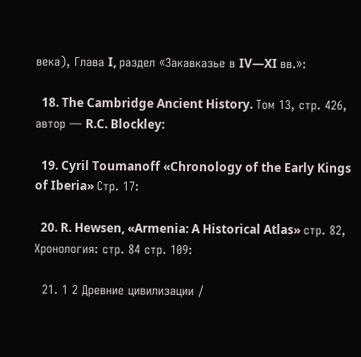века), Глава I, раздел «Закавказье в IV—XI вв.»:

  18. The Cambridge Ancient History. Том 13, стр. 426, автор — R.C. Blockley:

  19. Cyril Toumanoff «Chronology of the Early Kings of Iberia» Стр. 17:

  20. R. Hewsen, «Armenia: A Historical Atlas» стр. 82, Хронология: стр. 84 стр. 109:

  21. 1 2 Древние цивилизации /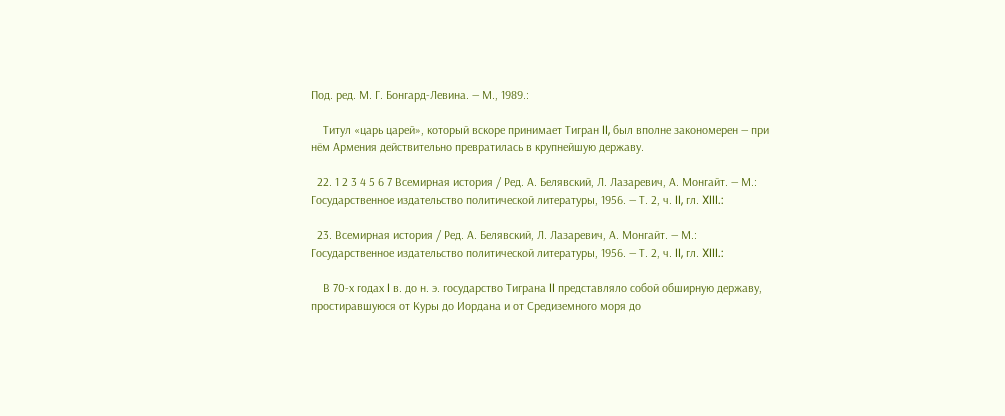Под. ред. М. Г. Бонгард-Левина. — М., 1989.:

    Титул «царь царей», который вскоре принимает Тигран II, был вполне закономерен — при нём Армения действительно превратилась в крупнейшую державу.

  22. 1 2 3 4 5 6 7 Всемирная история / Ред. А. Белявский, Л. Лазаревич, А. Монгайт. — М.: Государственное издательство политической литературы, 1956. — Т. 2, ч. II, гл. XIII.:

  23. Всемирная история / Ред. А. Белявский, Л. Лазаревич, А. Монгайт. — М.: Государственное издательство политической литературы, 1956. — Т. 2, ч. II, гл. XIII.:

    В 70-х годах I в. до н. э. государство Тиграна II представляло собой обширную державу, простиравшуюся от Куры до Иордана и от Средиземного моря до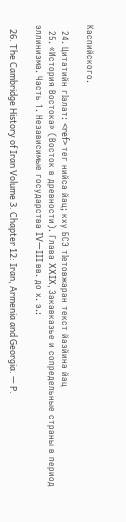Каспийского.

  24. Цитатийн гӀалат: <ref> тег нийса йац; кху БСЭ тIетовжаран текст йазйина йац
  25. «История Востока» (Восток в древности). Глава XXIX, Закавказье и сопредельные страны в период эллинизма. Часть 1. Независимые государства IV—III вв. до х. э.:

  26. The Cambridge History of Iran Volume 3. Chapter 12: Iran, Armenia and Georgia. — P.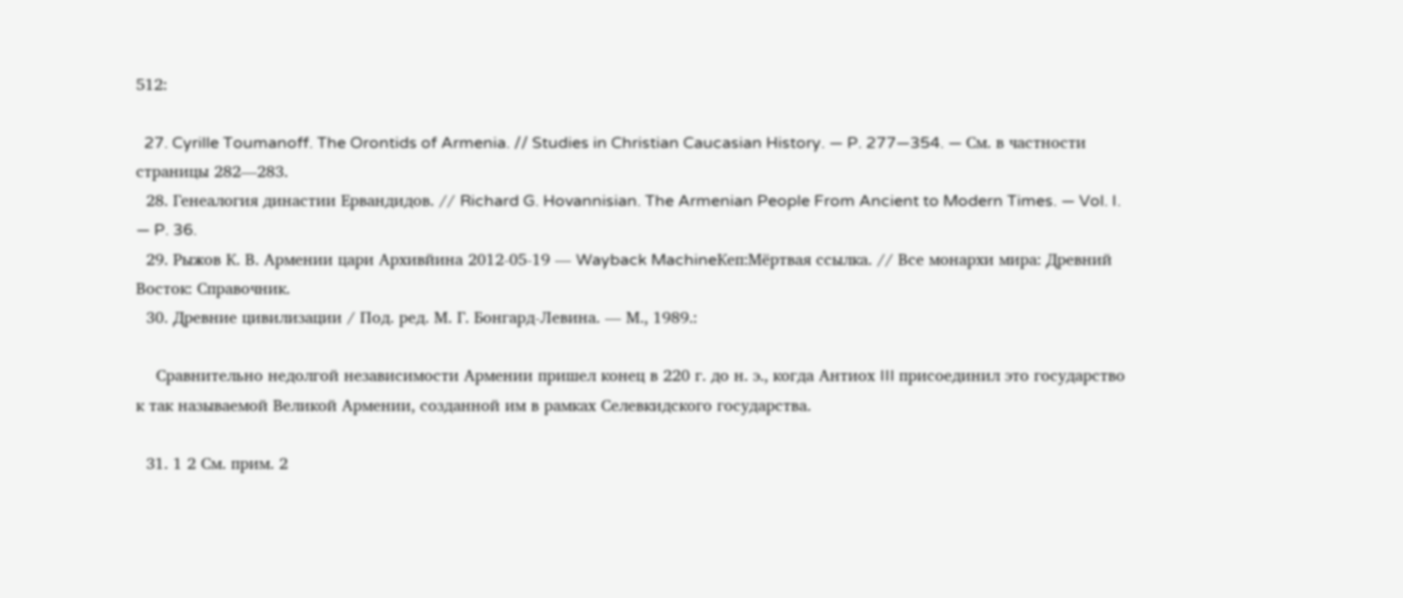512:

  27. Cyrille Toumanoff. The Orontids of Armenia. // Studies in Christian Caucasian History. — P. 277—354. — См. в частности страницы 282—283.
  28. Генеалогия династии Ервандидов. // Richard G. Hovannisian. The Armenian People From Ancient to Modern Times. — Vol. I. — P. 36.
  29. Рыжов К. В. Армении цари Архивйина 2012-05-19 — Wayback MachineКеп:Мёртвая ссылка. // Все монархи мира: Древний Восток: Справочник.
  30. Древние цивилизации / Под. ред. М. Г. Бонгард-Левина. — М., 1989.:

    Сравнительно недолгой независимости Армении пришел конец в 220 г. до н. э., когда Антиох III присоединил это государство к так называемой Великой Армении, созданной им в рамках Селевкидского государства.

  31. 1 2 См. прим. 2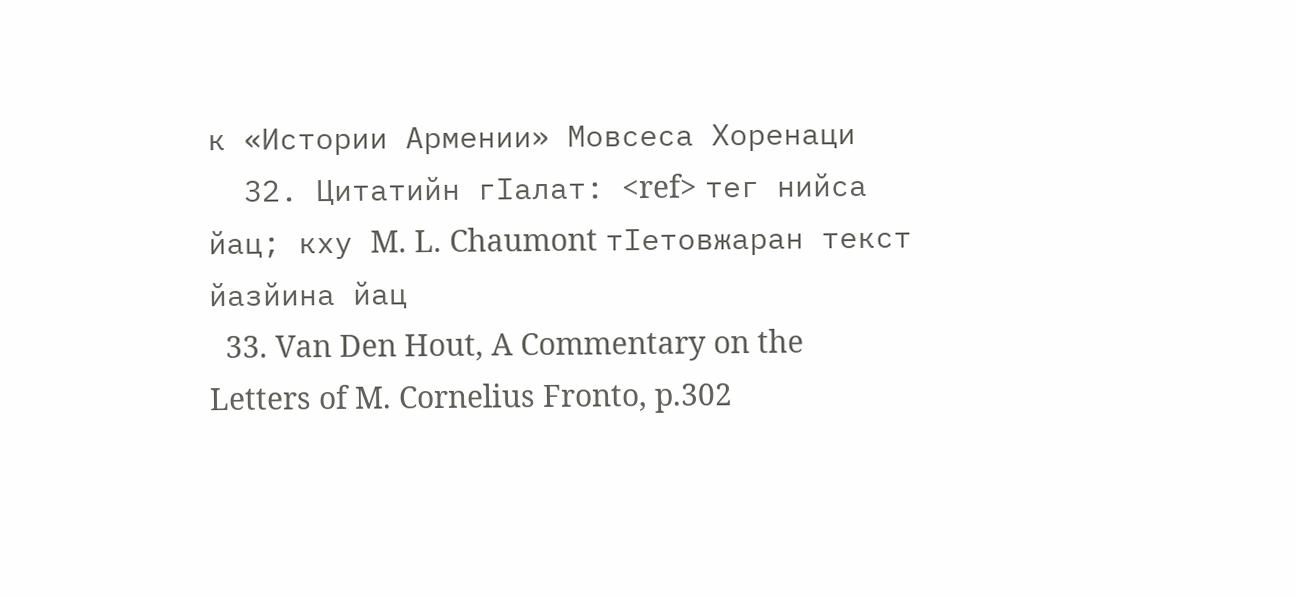к «Истории Армении» Мовсеса Хоренаци
  32. Цитатийн гӀалат: <ref> тег нийса йац; кху M. L. Chaumont тIетовжаран текст йазйина йац
  33. Van Den Hout, A Commentary on the Letters of M. Cornelius Fronto, p.302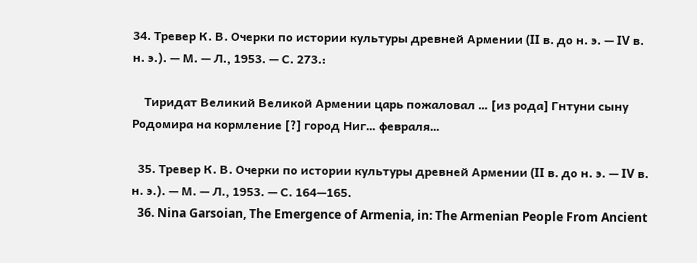34. Тревер К. В. Очерки по истории культуры древней Армении (II в. до н. э. — IV в. н. э.). — М. — Л., 1953. — С. 273.:

    Тиридат Великий Великой Армении царь пожаловал … [из рода] Гнтуни сыну Родомира на кормление [?] город Ниг… февраля…

  35. Тревер К. В. Очерки по истории культуры древней Армении (II в. до н. э. — IV в. н. э.). — М. — Л., 1953. — С. 164—165.
  36. Nina Garsoian, The Emergence of Armenia, in: The Armenian People From Ancient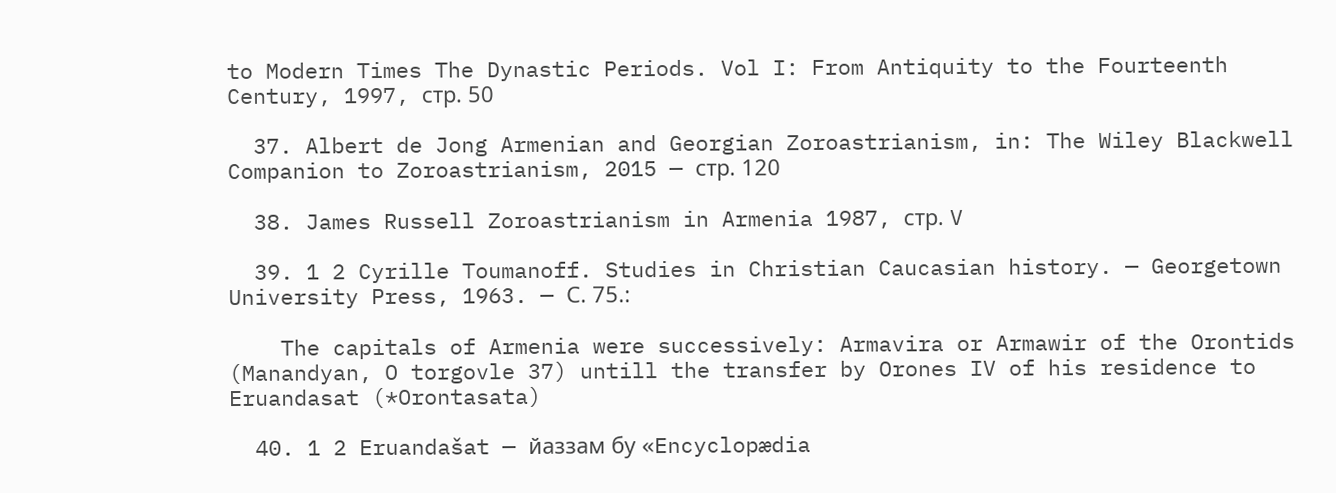to Modern Times The Dynastic Periods. Vol I: From Antiquity to the Fourteenth Century, 1997, стр. 50

  37. Albert de Jong Armenian and Georgian Zoroastrianism, in: The Wiley Blackwell Companion to Zoroastrianism, 2015 — стр. 120

  38. James Russell Zoroastrianism in Armenia 1987, стр. V

  39. 1 2 Cyrille Toumanoff. Studies in Christian Caucasian history. — Georgetown University Press, 1963. — С. 75.:

    The capitals of Armenia were successively: Armavira or Armawir of the Orontids (Manandyan, O torgovle 37) untill the transfer by Orones IV of his residence to Eruandasat (*Orontasata)

  40. 1 2 Eruandašat — йаззам бу «Encyclopædia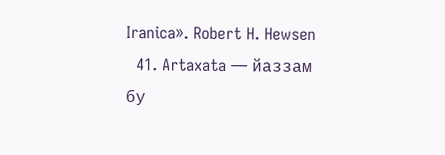Iranica». Robert H. Hewsen
  41. Artaxata — йаззам бу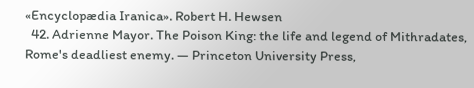«Encyclopædia Iranica». Robert H. Hewsen
  42. Adrienne Mayor. The Poison King: the life and legend of Mithradates, Rome's deadliest enemy. — Princeton University Press,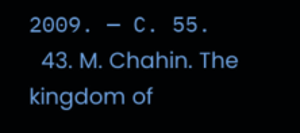2009. — С. 55.
  43. M. Chahin. The kingdom of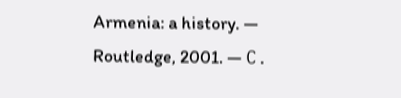Armenia: a history. — Routledge, 2001. — С.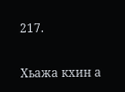217.

Хьажа кхин а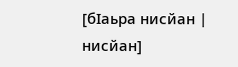[бӀаьра нисйан | нисйан]